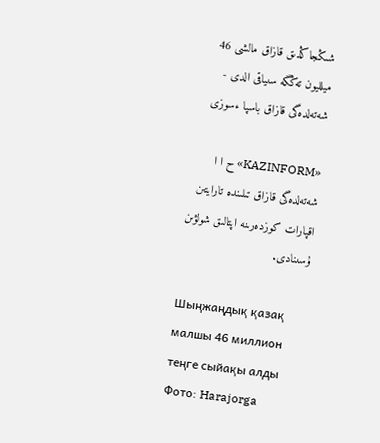شىڭجاڭدىق قازاق مالشى 46 ميلليون تەڭگە سىياقى الدى - شەتەلدەگى قازاق باسپا ءسوزى

«KAZINFORM» ح ا ا شەتەلدەگى قازاق تىلىندە تارايتىن اقپارات كوزدەرىنە اپتالىق شولۋىن ۇسىنادى.

Шыңжаңдық қазақ малшы 46 миллион теңге сыйақы алды
Фото: Harajorga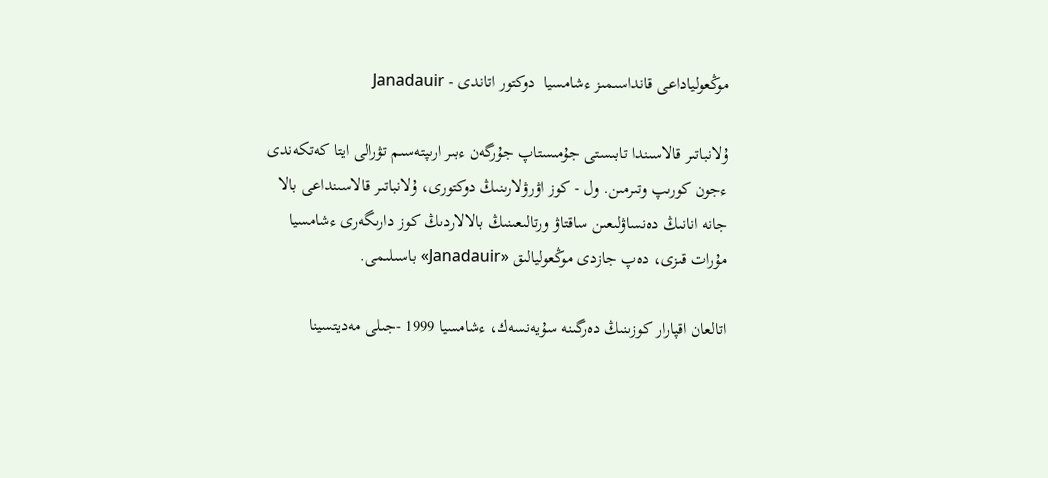موڭعولياداعى قانداسىمىز ءشامسيا  دوكتور اتاندى - Janadauir

ۇلانباتىر قالاسىندا تابىستى جۇمىستاپ جۇرگەن ءبىر ارىپتەسىم تۋرالى ايتا كەتكەندى ءجون كورىپ وتىرمىن. ول - كوز اۋرۋلارىنىڭ دوكتورى، ۇلانباتىر قالاسىنداعى بالا جانە انانىڭ دەنساۋلىعىن ساقتاۋ ورتالىعىنىڭ بالالاردىڭ كوز دارىگەرى ءشامسيا مۇرات قىزى، دەپ جازدى موڭعوليالىق «Janadauir» باسىلىمى.

اتالعان اقپارار كوزىنىڭ دەرگىنە سۇيەنسەك، ءشامسيا 1999 -جىلى مەديتسينا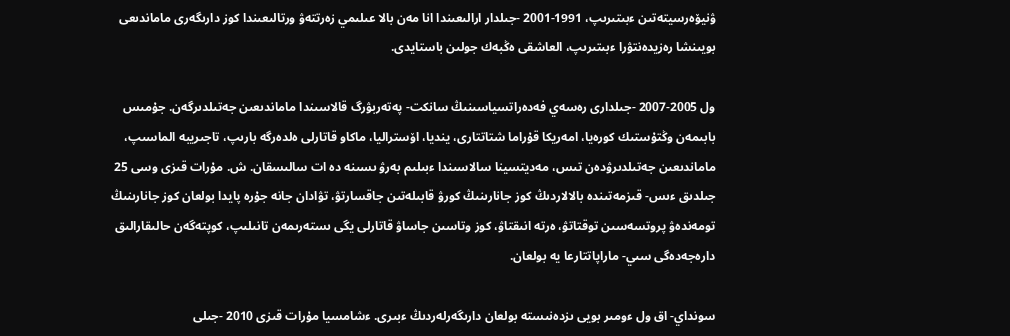ۋنيۆەرسيتەتىن ءبىتىرىپ، 1991-2001 -جىلدار ارالىعىندا انا مەن بالا عىلىمي زەرتتەۋ ورتالىعىندا كوز دارىگەرى ماماندىعى بويىنشا رەزيدەنتۋرا ءبىتىرىپ، العاشقى ەڭبەك جولىن باستايدى.

ول 2005-2007 -جىلدارى رەسەي فەدەراتسياسىنىڭ سانكت- پەتەربۋرگ قالاسىندا ماماندىعىن جەتىلدىرگەن. جۇمىس بابىمەن وڭتۇستىك كورەيا، امەريكا قۇراما شتاتتارى، ينديا، اۆستراليا، ماكاو قاتارلى ەلدەرگە بارىپ، تاجىريبە الماسىپ، ماماندىعىن جەتىلدىرۋدەن تىس، مەديتسينا سالاسىندا ءبىلىم بەرۋ ىسىنە دە ات سالىسقان. ش. مۇرات قىزى وسى 25 جىلدىق ءىس- قىزمەتىندە بالالاردىڭ كوز جانارىنىڭ كورۋ قابىلەتىن جاقسارتۋ، تۋادان جانە جۇرە پايدا بولعان كوز جانارىنىڭ تومەندەۋ پروتسەسىن توقتاتۋ، ەرتە انىقتاۋ، كوز وتاسىن جاساۋ قاتارلى يگى ىستەرىمەن تانىلىپ، كوپتەگەن حالىقارالىق دارەجەدەگى سىي- ماراپاتتارعا يە بولعان.

سونداي- اق ول ءومىر بويى ىزدەنىستە بولعان دارىگەرلەردىڭ ءبىرى. ءشامسيا مۇرات قىزى 2010 -جىلى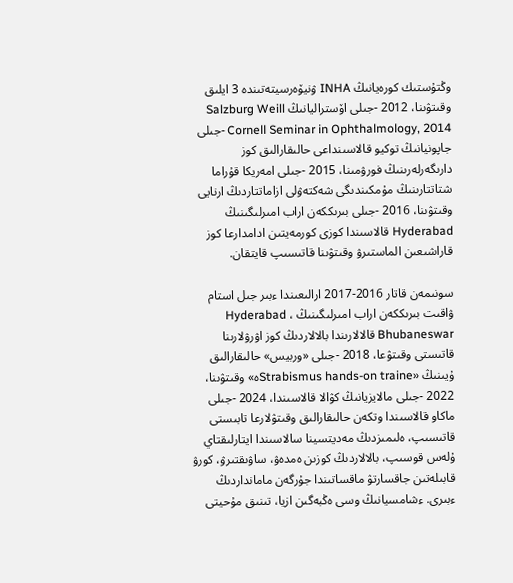وڭتۇستىك كورەيانىڭ INHA ۋنيۆەرسيتەتىندە 3 ايلىق وقىتۋىنا، 2012 -جىلى اۆستراليانىڭ Salzburg Weill Cornell Seminar in Ophthalmology, 2014 -جىلى جاپونيانىڭ توكيو قالاسىنداعى حالىقارالىق كوز دارىگەرلەرىنىڭ فورۋمىنا، 2015 -جىلى امەريكا قۇراما شتاتتارىنىڭ مۇمكىندىگى شەكتەۋلى ازاماتتاردىڭ ارنايى وقىتۋىنا، 2016 -جىلى بىرىككەن اراب امىرلىگىنىڭ Hyderabad قالاسىندا كوزى كورمەيتىن ادامدارعا كوز قاراشىعىن الماستىرۋ وقىتۋىنا قاتىسىپ قايتقان.

سونىمەن قاتار 2016-2017 ارالىعىندا ءبىر جىل استام ۋاقىت بىرىككەن اراب امىرلىگىنىڭ Hyderabad ، Bhubaneswar قالالارىندا بالالاردىڭ كوز اۋرۋلارىنا قاتىستى وقىتۋعا، 2018 -جىلى «وربيس» حالىقارالىق ۇيىنىڭ «Strabismus hands-on traineە» وقىتۋىنا، 2022 -جىلى مالايزيانىڭ كۋالا قالاسىندا، 2024 -جىلى ماكاو قالاسىندا وتكەن حالىقارالىق وقىتۋلارعا تابىستى قاتىسىپ، ەلىمىزدىڭ مەديتسينا سالاسىندا ايتارلىقتاي ۇلەس قوسىپ، بالالاردىڭ كوزىن ەمدەۋ، ساۋىقتىرۋ، كورۋ قابىلەتىن جاقسارتۋ ماقساتىندا جۇرگەن مامانداردىڭ ءبىرى. ءشامسيانىڭ وسى ەڭبەگىن ازيا، تىنىق مۇحيتى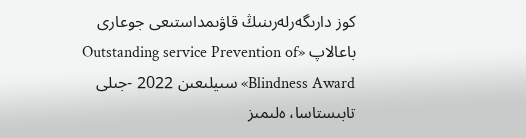كوز دارىگەرلەرىنىڭ قاۋىمداستىعى جوعارى باعالاپ «Outstanding service Prevention of Blindness Award» سىيلىعىن 2022 -جىلى تابىستاسا، ەلىمىز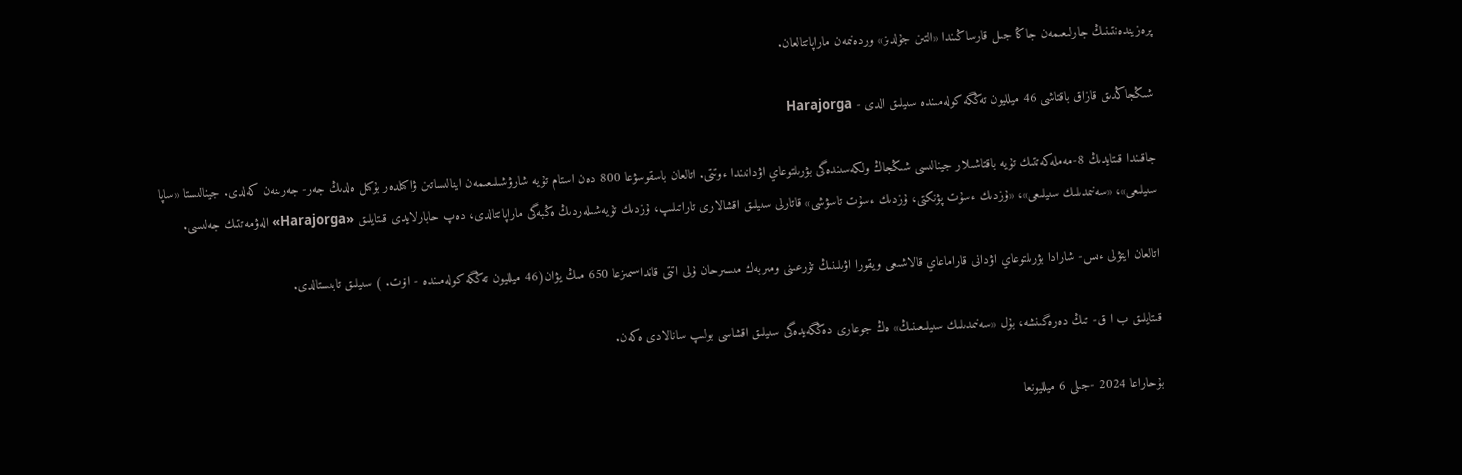پرەزيندەنتىنىڭ جارلىعىمەن جاڭا جىل قارساڭىندا «التىن جۇلدىز» وردەنىمەن ماراپاتتالعان.

شىڭجاڭدىق قازاق باقتاشى 46 ميلليون تەڭگە كولەمىندە سىيلىق الدى - Harajorga

جاقىندا قىتايدىڭ 8-مەملەكەتتىك تۇيە باقتاشىلار جينالىسى شىڭجاڭ ولكەسىندەگى بۋرىلتوعاي اۋدانىندا ءوتتى. اتالعان باسقوسۋعا 800 دەن استام تۇيە شارۋشىلىعىمەن اينالىساتىن ۋاكىلدەر بۇكىل ەلدىڭ جەر- جەرىنەن كەلدى. جينالىستا «ساپا سىيلىعى»، «سەنىمدىلىك سىيلىعى»، «ۇزدىك ءسۇت پۋنكتى، ۇزدىك ءسۇت تاسۋشى» قاتارلى سىيلىق اقشالارى تاراتىلىپ، ۇزدىك تۇيەشىلەردىڭ ەڭبەگى ماراپاتتالدى، دەپ حابارلايدى قىتايلىق «Harajorga» الەۋمەتتىك جەلىسى.

اتالعان ايتۋلى ءىس- شارادا بۋرىلتوعاي اۋدانى قاراماعاي قالاشىعى ويقورا اۋىلىنىڭ تۇرعىنى ومىربەك مىسىرحان ۇلى اتتى قانداسىمىزعا 650 مىڭ يۋان(46 ميلليون تەڭگە كولەمىندە - اۆت. ) سىيلىق تابىستالدى.

قىتايلىق ب ا ق- تىڭ دەرەگىنشە، بۇل «سەنىمدىلىك سىيلىعىنىڭ» ەڭ جوعارى دەڭگەيدەگى سىيلىق اقشاسى بولىپ سانالادى ەكەن.

بۇحاراعا 2024 -جىلى 6 ميلليونعا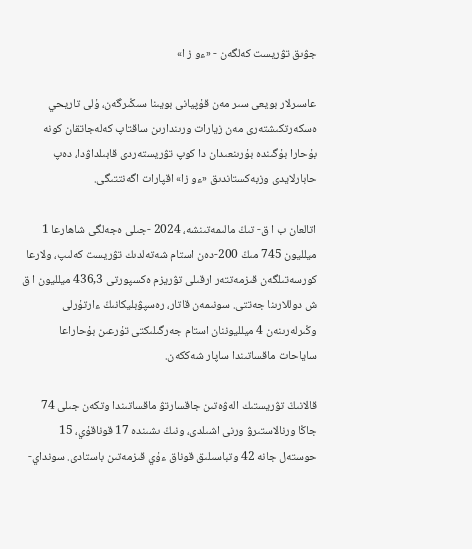جۋىق تۋريست كەلگەن - «ءو ز ا»

عاسىرلار بويعى سىر مەن قۇپيانى بويىنا سىڭىرگەن، ۇلى تاريحي ەسكەرتكىشتەرى مەن زيارات ورىندارىن ساقتاپ كەلەجاتقان كونە بۇحارا بۇگىندە بۇرىنعىدان دا كوپ تۋريستەردى قابىلداۋدا، دەپ حابارلايدى وزبەكستاندىق «ءو زا» اقپارات اگەنتتىگى.

اتالعان ب ا ق- تىڭ مالىمەتىنشە، 2024 -جىلى ەجەلگى شاھارعا 1 ميلليون 745 مىڭ 200-دەن استام شەتەلدىك تۋريست كەلىپ، ولارعا كورسەتىلگەن قىزمەتتەر ارقىلى تۋريزم ەكسپورتى 436,3 ميلليون ا ق ش دوللارىنا جەتتى. سونىمەن قاتار، رەسپۋبليكانىڭ ءارتۇرلى وڭىرلەرىنەن 4 ميلليوننان استام جەرگىلىكتى تۇرعىن بۇحاراعا ساياحات ماقساتىندا ساپار شەككەن.

قالانىڭ تۋريستىك الەۋەتىن جاقسارتۋ ماقساتىندا وتكەن جىلى 74 جاڭا ورنالاستىرۋ ورنى اشىلدى، ونىڭ ىشىندە 17 قوناقۇي، 15 حوستەل جانە 42 وتباسىلىق قوناق ءۇي قىزمەتىن باستادى. سونداي-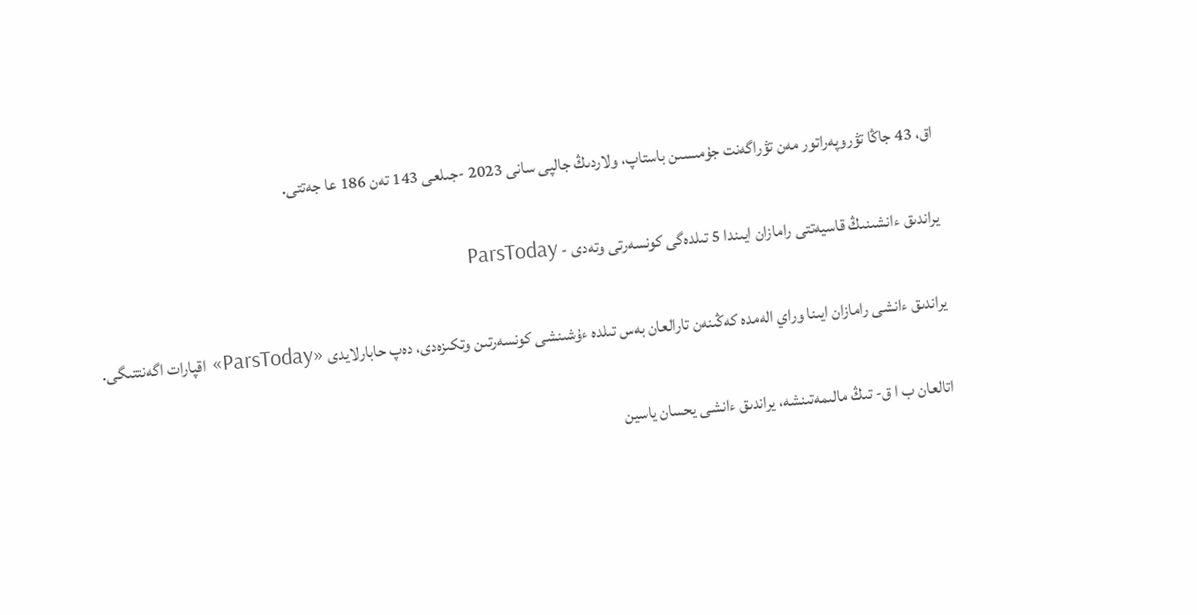اق، 43 جاڭا تۋروپەراتور مەن تۋراگەنت جۇمىسىن باستاپ، ولاردىڭ جالپى سانى 2023 -جىلعى 143 تەن 186 عا جەتتى.

يراندىق ءانشىنىڭ قاسيەتتى رامازان ايىندا 5 تىلدەگى كونسەرتى وتەدى - ParsToday

يراندىق ءانشى رامازان ايىنا وراي الەمدە كەڭىنەن تارالعان بەس تىلدە ءۇشىنشى كونسەرتىن وتكىزەدى، دەپ حابارلايدى «ParsToday» اقپارات اگەنتتىگى.

اتالعان ب ا ق- تىڭ مالىمەتىنشە، يراندىق ءانشى يحسان ياسين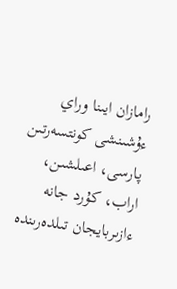رامازان ايىنا وراي ءۇشىنشى كونتسەرتىن پارسى، اعىلشىن، اراب، كۇرد جانە ءازىربايجان تىلدەرىندە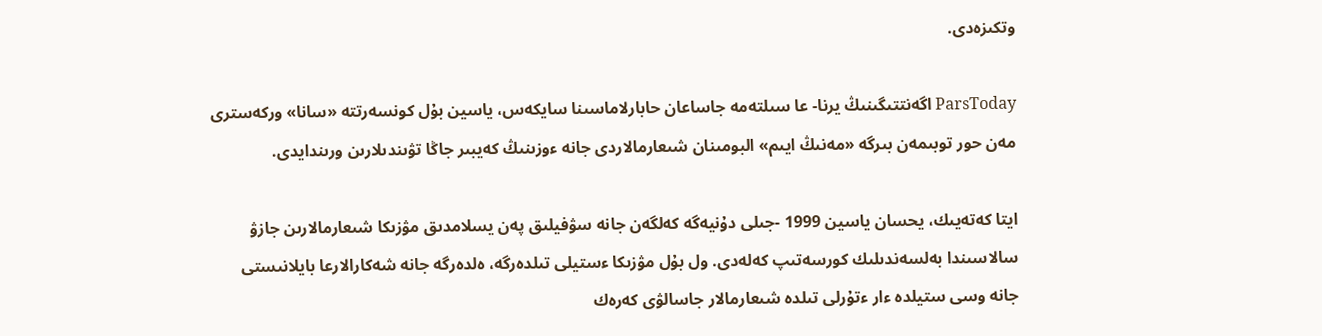وتكىزەدى.

ParsToday اگەنتتىگىنىڭ يرنا- عا سىلتەمە جاساعان حابارلاماسىنا سايكەس، ياسين بۇل كونسەرتتە «سانا» وركەسترى مەن حور توبىمەن بىرگە «مەنىڭ ايىم» البومىنان شىعارمالاردى جانە ءوزىنىڭ كەيبىر جاڭا تۋىندىلارىن ورىندايدى.

ايتا كەتەيىك، يحسان ياسين 1999 -جىلى دۇنيەگە كەلگەن جانە سۋفيلىق پەن يسلامدىق مۋزىكا شىعارمالارىن جازۋ سالاسىندا بەلسەندىلىك كورسەتىپ كەلەدى. ول بۇل مۋزىكا ءستيلى تىلدەرگە، ەلدەرگە جانە شەكارالارعا بايلانىستى جانە وسى ستيلدە ءار ءتۇرلى تىلدە شىعارمالار جاسالۋى كەرەك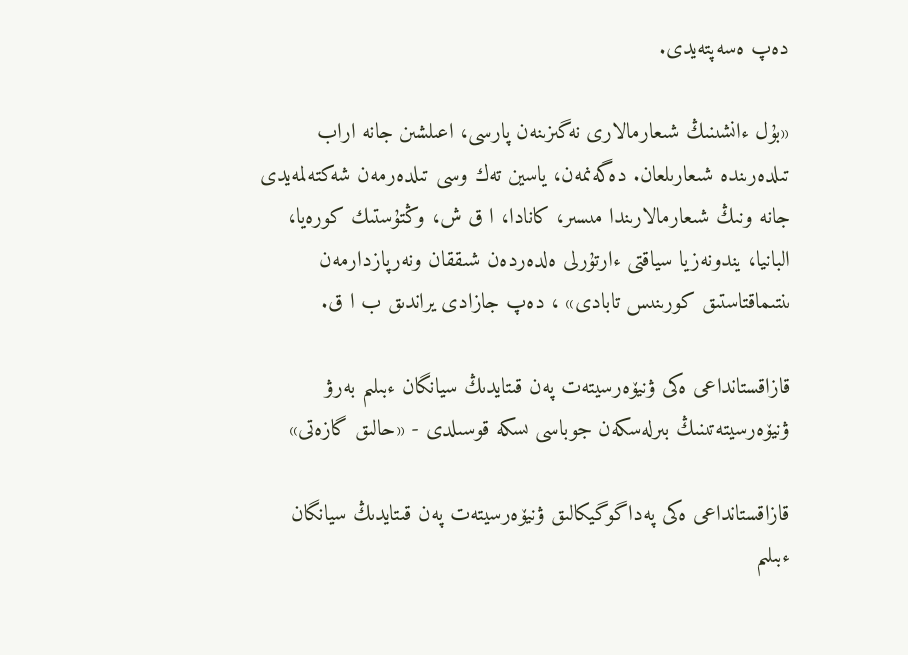دەپ ەسەپتەيدى.

«بۇل ءانشىنىڭ شىعارمالارى نەگىزىنەن پارسى، اعىلشىن جانە اراب تىلدەرىندە شىعارىلعان. دەگەنمەن، ياسين تەك وسى تىلدەرمەن شەكتەلمەيدى جانە ونىڭ شىعارمالارىندا مىسىر، كانادا، ا ق ش، وڭتۇستىك كورەيا، البانيا، يندونەزيا سياقتى ءارتۇرلى ەلدەردەن شىققان ونەرپازدارمەن ىنتىماقتاستىق كورىنىس تابادى» ، دەپ جازادى يراندىق ب ا ق.

قازاقستانداعى ەكى ۋنيۆەرسيتەت پەن قىتايدىڭ سيانگان ءبىلىم بەرۋ ۋنيۆەرسيتەتىنىڭ بىرلەسكەن جوباسى ىسكە قوسىلدى - «حالىق گازەتى»

قازاقستانداعى ەكى پەداگوگيكالىق ۋنيۆەرسيتەت پەن قىتايدىڭ سيانگان ءبىلىم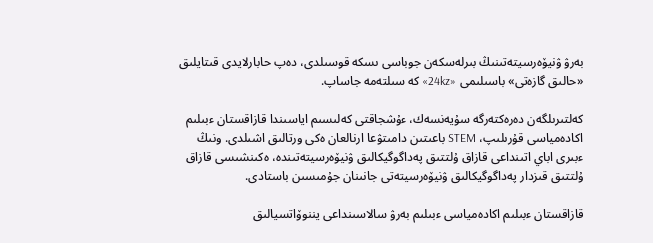بەرۋ ۋنيۆەرسيتەتىنىڭ بىرلەسكەن جوباسى ىسكە قوسىلدى، دەپ حابارلايدى قىتايلىق «حالىق گازەتى» باسىلىمى «24kz» كە سىلتەمە جاساپ.

كەلتىرىلگەن دەرەكتەرگە سۇيەنسەك، ءۇشجاقتى كەلىسىم اياسىندا قازاقستان ءبىلىم اكادەمياسى قۇرىلىپ، STEM باعىتىن دامىتۋعا ارنالعان ەكى ورتالىق اشىلدى. ونىڭ ءبىرى اباي اتىنداعى قازاق ۇلتتىق پەداگوگيكالىق ۋنيۆەرسيتەتىندە، ەكىنشىسى قازاق ۇلتتىق قىزدار پەداگوگيكالىق ۋنيۆەرسيتەتى جانىنان جۇمىسىن باستادى.

قازاقستان ءبىلىم اكادەمياسى ءبىلىم بەرۋ سالاسىنداعى يننوۆاتسيالىق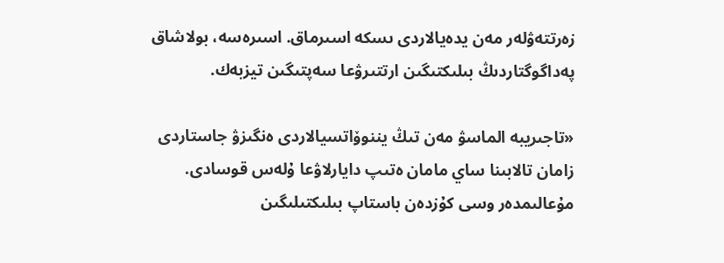زەرتتەۋلەر مەن يدەيالاردى ىسكە اسىرماق. اسىرەسە، بولاشاق پەداگوگتاردىڭ بىلىكتىگىن ارتتىرۋعا سەپتىگىن تيزبەك.

«تاجىريبە الماسۋ مەن تىڭ يننوۆاتسيالاردى ەنگىزۋ جاستاردى زامان تالابىنا ساي مامان ەتىپ دايارلاۋعا ۇلەس قوسادى. مۇعالىمدەر وسى كۇزدەن باستاپ بىلىكتىلىگىن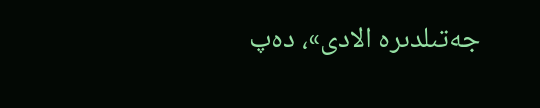جەتىلدىرە الادى»، دەپ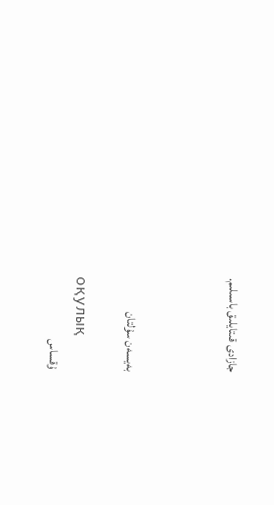جازادى قىتايلىق باسىلىم.



بەيسەن سۇلتان

оқулық
ۇقساس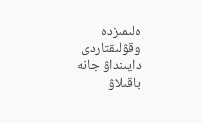ەلىمىزدە وقۋلىقتاردى دايىنداۋ جانە باقىلاۋ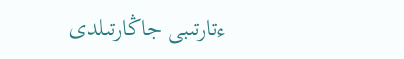ءتارتىبى جاڭارتىلدى